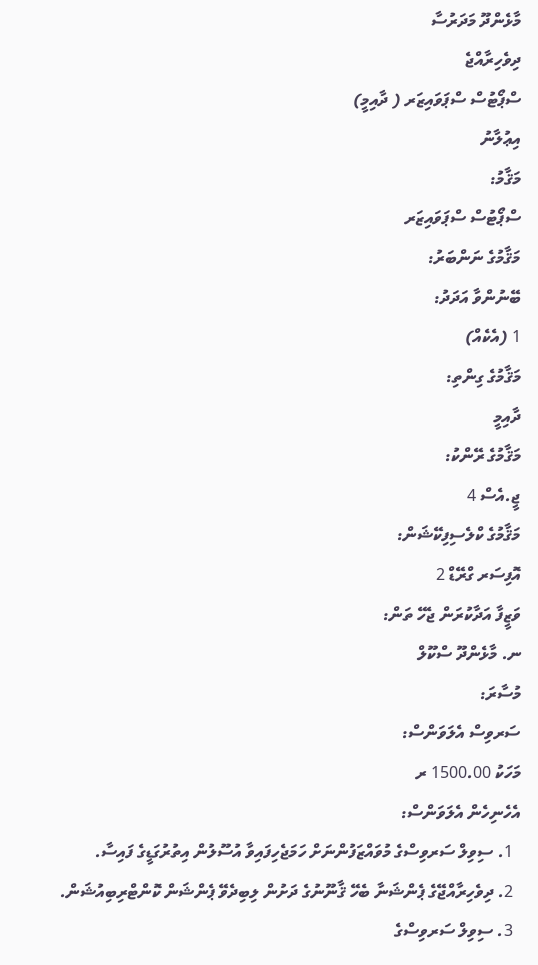މާޅެންދޫ މަދަރުސާ
ދިވެހިރާއްޖެ
ސްޕޯޓުސް ސްޕަވައިޒަރ ( ދާއިމީ)
އިޢުލާނު
މަޤާމު:
ސްޕޯޓުސް ސްޕަވައިޒަރ
މަޤާމުގެ ނަންބަރު:
ބޭނުންވާ އަދަދު:
1 (އެކެއް)
މަޤާމުގެ ގިންތި:
ދާއިމީ
މަޤާމުގެ ރޭންކު:
ޖީ.އެސް 4
މަޤާމުގެ ކްލެސިފިކޭޝަން:
އޮފިސަރ ގްރޭޑް 2
ވަޒީފާ އަދާކުރަން ޖެހޭ ތަން:
ނ. މާޅެންދޫ ސްކޫލް
މުސާރަ:
ސަރވިސް އެލަވަންސް:
މަހަކު 1500.00 ރ
އެހެނިހެން އެލަވަންސް:
  1. ސިވިލް ސަރވިސްގެ މުވައްޒަފުންނަށް ހަމަޖެހިފައިވާ އުސޫލުން އިތުރުގަޑީގެ ފައިސާ.
  2. ދިވެހިރާއްޖޭގެ ޕެންޝަނާ ބެހޭ ޤާނޫނުގެ ދަށުން ލިބިދެވޭ ޕެންޝަން ކޮންޓްރިބިއުޝަން.
  3. ސިވިލް ސަރވިސްގެ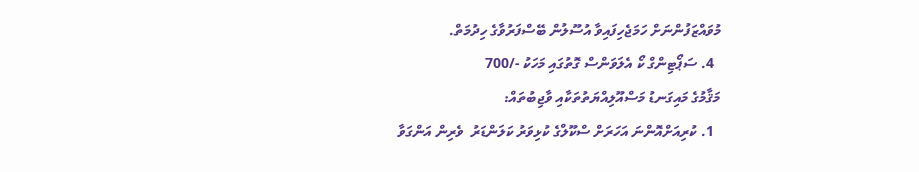މުވައްޒަފުންނަށް ހަމަޖެހިފައިވާ އުސޫލުން ބޭސްފަރުވާގެ ހިދުމަތް.
  4. ސަޕޯޓިންގް ކޯ އެލަވަންސް ގޮތުގައި މަހަކު -/700
މަޤާމުގެ މައިގަނޑު މަސްއޫލިއްޔަތުތަކާއި ވާޖިބުތައް:
  1. ކުރިއަށްއޮންނަ އަހަރަށް ސްކޫލްގެ ކުޅިވަރު ކަލަންޑަރު  ވެރިން އަންގަވާ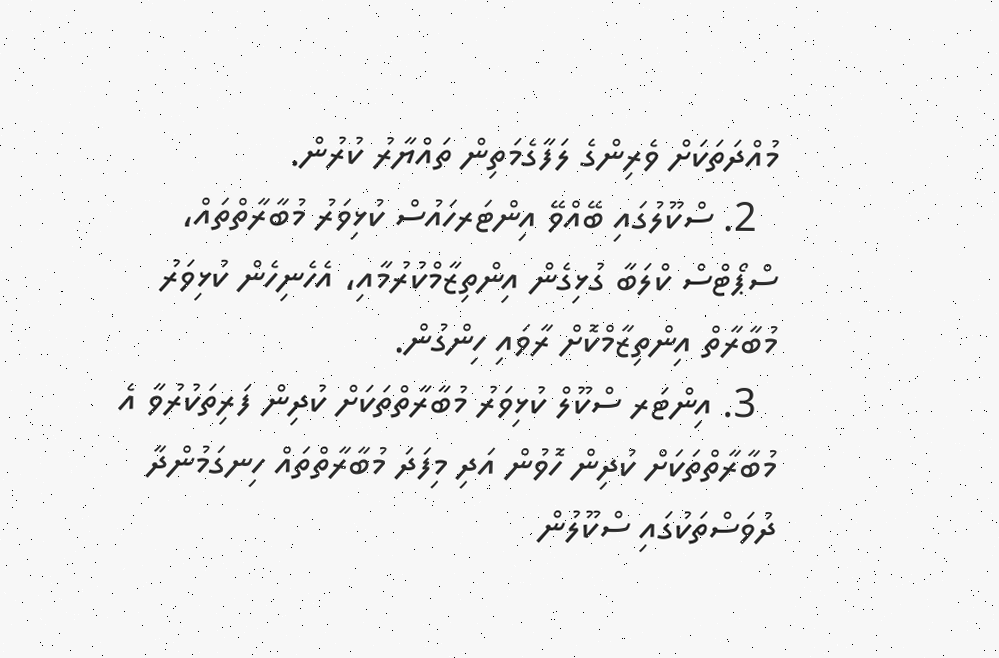މުއްދަތަކަށް ވެރިންގެ ލަފާގެމަތިން ތައްޔާރު ކުރުން.
  2. ސްކޫލުގައި ބޭއްވޭ އިންޓަރހައުސް ކުޅިވަރު މުބާރާތްތައް، ސްޕޯޓްސް ކްލަބާ ގުޅިގެން އިންތިޒާމްކުރުމާއި، އެހެނިހެން ކުޅިވަރު މުބާރާތް އިންތިޒާމްކޮށް ރާވައި ހިންގުން.
  3. އިންޓަރ ސްކޫލް ކުޅިވަރު މުބާރާތްތަކަށް ކުދިން ފަރިތަކުރުވާ އެ މުބާރާތްތަކަށް ކުދިން ހޮވުން އަދި މިފަދަ މުބާރާތްތައް ހިނގަމުންދާ ދުވަސްތަކުގައި ސްކޫލުން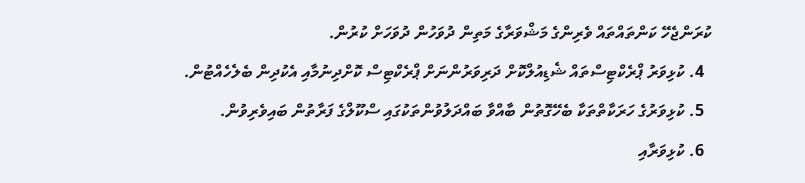ކުރަންޖެހޭ ކަންތައްތައް ވެރިންގެ މަޝްވަރާގެ މަތިން ދުވަހުން ދުވަހަށް ކުރުން.
  4. ކުޅިވަރު ޕްރެކްޓިސްތައް ޝެޑިއުލްކޮށް ދަރިވަރުންނަށް ޕްރެކްޓިސް ކޮށްދިނުމާއި އެކުދިން ބެލެހެއްޓުން.
  5. ކުޅިވަރުގެ ހަރަކާތްތަކާ ބެހޭގޮތުން ބާއްވާ ބައްދަލުވުންތަކުގައި ސްކޫލްގެ ފަރާތުން ބައިވެރިވުން.
  6. ކުޅިވަރާއި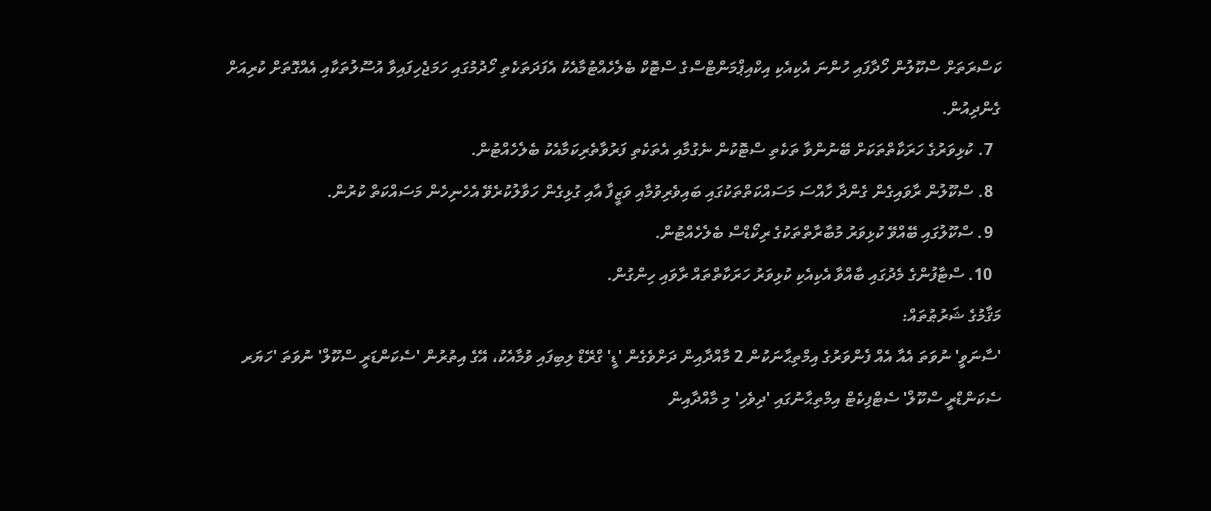ކަސްރަތަށް ސްކޫލުން ހޯދާފައި ހުންނަ އެކިއެކި އިކްއިޕްމަންޓްސްގެ ސްޓޮކް ބެލެހެއްޓުމާއެކު އެފަދަތަކެތި ހޯދުމުގައި ހަމަޖެހިފައިވާ އުސޫލުތަކާއި އެއްގޮތަށް ކުރިއަށް ގެންދިއުން.
  7. ކުޅިވަރުގެ ހަރަކާތްތަކަށް ބޭނުންވާ ތަކެތި ސްޓޮކުން ނެގުމާއި އެތަކެތި ފަރުވާތެރިކަމާއެކު ބެލެހެއްޓުން.
  8. ސްކޫލުން ރާވައިގެން ގެންދާ ހާއްސަ މަސައްކަތްތަކުގައި ބައިވެރިވުމާއި ވަޒީފާ އާއި ގުޅިގެން ހަވާލުކުރެވޭ އެހެނިހެން މަސައްކަތް ކުރުން.
  9. ސްކޫލުގައި ބޭއްވޭ ކުޅިވަރު މުބާރާތްތަކުގެ ރިކޯޑްސް ބެލެހެއްޓުން.
  10. ސްޓާފުންގެ މެދުގައި ބާއްވާ އެކިއެކި ކުޅިވަރު ހަރަކާތްތައް ރާވައި ހިންގުން.
މަޤާމުގެ ޝަރުޠުތައް:
'ސާނަވީ' ނުވަތަ އެއާ އެއް ފެންވަރުގެ އިމްތިޙާނަކުން 2 މާއްދާއިން ދަށްވެގެން 'ޑީ' ގްރޭޑް ލިބިފައި ވުމާއެކު، އޭގެ އިތުރުން 'ސެކަންޑަރީ ސްކޫލް' ނުވަތަ 'ހަޔަރ ސެކަންޑްރީ ސްކޫލް' ސެޓްފިކެޓް އިމްތިޙާނުގައި 'ދިވެހި' މި މާއްދާއިން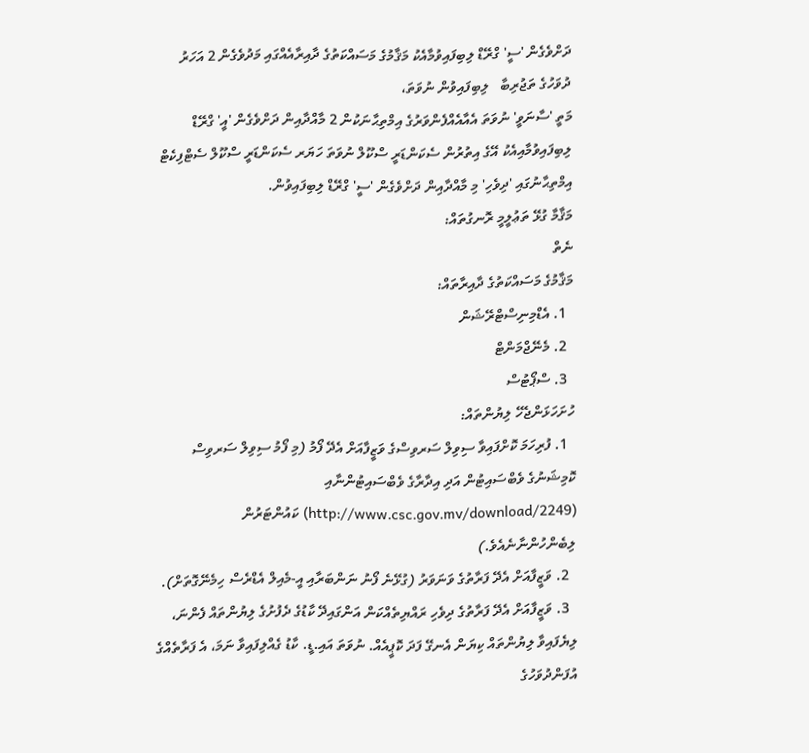ދަށްވެގެން 'ސީ' ގްރޭޑް ލިބިފައިވުމާއެކު މަޤާމުގެ މަސައްކަތުގެ ދާއިރާއެއްގައި މަދުވެގެން 2 އަހަރު ދުވަހުގެ ތަޖުރިބާ   ލިބިފައިވުން ނުވަތަ،
މަތީ 'ސާނަވީ' ނުވަތަ އެއާއެއްފެންވަރުގެ އިމްތިޙާނަކުން 2 މާއްދާއިން ދަށްވެގެން 'އީ' ގްރޭޑް ލިބިފައިވުމާއިއެކު އޭގެ އިތުރުން ސެކަންޑަރީ ސްކޫލް ނުވަތަ ހަޔަރ ސެކަންޑަރީ ސްކޫލް ސެޓްފިކެޓް އިމްތިޙާނުގައި 'ދިވެހި' މި މާއްދާއިން ދަށްވެގެން 'ސީ' ގްރޭޑް ލިބިފައިވުން.
މަޤާމާ ގުޅޭ ތަޢުލީމީ ރޮނގުތައް:
ނެތް
މަޤާމުގެ މަސައްކަތުގެ ދާއިރާތައް:
  1. އެޑްމިނިސްޓްރޭޝަން
  2. މެނޭޖްމަންޓް
  3. ސްޕޯޓުސް
ހުށަހަޅަންޖެހޭ ލިޔުންތައް:
  1. ފުރިހަމަ ކޮށްފައިވާ ސިވިލް ސަރވިސްގެ ވަޒީފާއަށް އެދޭ ފޯމު (މި ފޯމު ސިވިލް ސަރވިސް ކޮމިޝަނުގެ ވެބްސައިޓުން އަދި އިދާރާގެ ވެބްސައިޓުންނާއި (http://www.csc.gov.mv/download/2249) ކައުންޓަރުން ލިބެންހުންނާނެއެވެ.)
  2. ވަޒީފާއަށް އެދޭ ފަރާތުގެ ވަނަވަރު (ގުޅޭނެ ފޯނު ނަންބަރާއި އީ-މެއިލް އެޑްރެސް ހިމެނޭގޮތަށް).
  3. ވަޒީފާއަށް އެދޭ ފަރާތުގެ ދިވެހި ރައްޔިތެއްކަން އަންގައިދޭ ކާޑުގެ ދެފުށުގެ ލިޔުންތައް ފެންނަ، ލިޔެފައިވާ ލިޔުންތައް ކިޔަން އެނގޭ ފަދަ ކޮޕީއެއް. ނުވަތަ އައި.ޑީ. ކާޑު ގެއްލިފައިވާ ނަމަ، އެ ފަރާތެއްގެ އުފަންދުވަހުގެ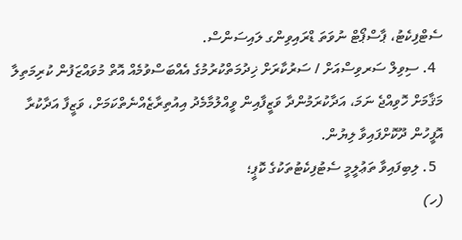ސެޓްފިކެޓު، ޕާސްޕޯޓް ނުވަތަ ޑްރައިވިންގ ލައިސަންސް.
  4. ސިވިލް ސަރވިސްއަށް / ސަރުކާރަށް ޚިދުމަތްކުރުމުގެ އެއްބަސްވުމެއް އޮތް މުވައްޒަފުން ކުރިމަތިލާ މަޤާމަށް ހޮވިއްޖެ ނަމަ، އަދާކުރަމުންދާ ވަޒީފާއިން ވީއްލުމާމެދު އިއުތިރާޒެއްނެތްކަމަށް، ވަޒީފާ އަދާކުރާ އޮފީހުން ދޫކޮށްފައިވާ ލިޔުން.
  5. ލިބިފައިވާ ތަޢުލީމީ ސެޓުފިކެޓުތަކުގެ ކޮޕީ؛
(ހ)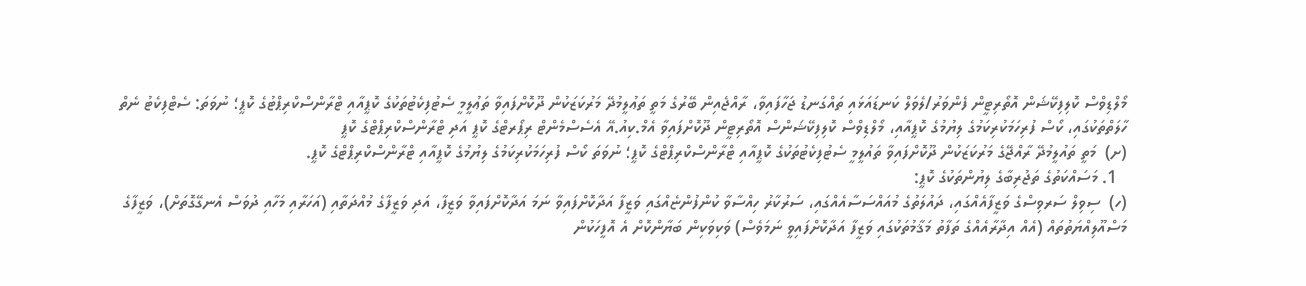މޯލްޑިވްސް ކޮލިފިކޭޝަން އޮތޯރިޓީން ފެންވަރު/ލެވަލް ކަނޑައަޅައި ތައްގަނޑު ޖަހާފައިވާ، ރާއްޖެއިން ބޭރުގެ މަތީ ތަޢުލީމުދޭ މަރުކަޒަކުން ދޫކޮށްފައިވާ ތަޢުލީމީ ސެޓުފިކެޓުތަކުގެ ކޮޕީއާއި ޓްރާންސްކްރިޕްޓުގެ ކޮޕީ؛ ނުވަތަ: ސެޓްފިކެޓު ނެތް ހާލަތްތަކުގައި، ކޯސް ފުރިހަމަކުރިކަމުގެ ލިޔުމުގެ ކޮޕީއާއި، މޯލްޑިވްސް ކޮލިފިކޭޝަންސް އޮތޯރިޓީން ދޫކޮށްފައިވާ އެމް.ކިއު.އޭ އެސެސްމެންޓް ރިޕޯރޓްގެ ކޮޕީ އަދި ޓްރާންސްކްރިޕްޓްގެ ކޮޕީ
(ށ)  މަތީ ތައުލީމުދޭ ރާއްޖޭގެ މަރުކަޒަކުން ދޫކޮށްފައިވާ ތައުލީމީ ސެޓުފިކެޓުތަކުގެ ކޮޕީއާއި ޓްރާންސްކްރިޕްޓްގެ ކޮޕީ؛ ނުވަތަ ކޯސް ފުރިހަމަކުރިކަމުގެ ލިޔުމުގެ ކޮޕީއާއި ޓްރާންސްކްރިޕްޓްގެ ކޮޕީ.
  1. މަސައްކަތުގެ ތަޖުރިބާގެ ލިޔުންތަކުގެ ކޮޕީ:
(ހ)  ސިވިލް ސަރވިސްގެ ވަޒީފާއެއްގައި، ދައުލަތުގެ މުއައްސަސާއެއްގައި، ސަރުކާރު ހިއްސާވާ ކުންފުންޏެއްގައި ވަޒީފާ އަދާކޮށްފައިވާ ނަމަ އަދާކޮށްފައިވާ ވަޒީފާ، އަދި ވަޒީފާގެ މުއްދަތާއި (އަހަރާއި މަހާއި ދުވަސް އެނގޭގޮތަށް)، ވަޒީފާގެ މަސްއޫލިއްޔަތުތައް (އެއް އިދާރާއެއްގެ ތަފާތު މަޤާމުތަކުގައި ވަޒީފާ އަދާކޮށްފައިވީ ނަމަވެސް) ވަކިވަކިން ބަޔާންކޮށް އެ އޮފީހަކުން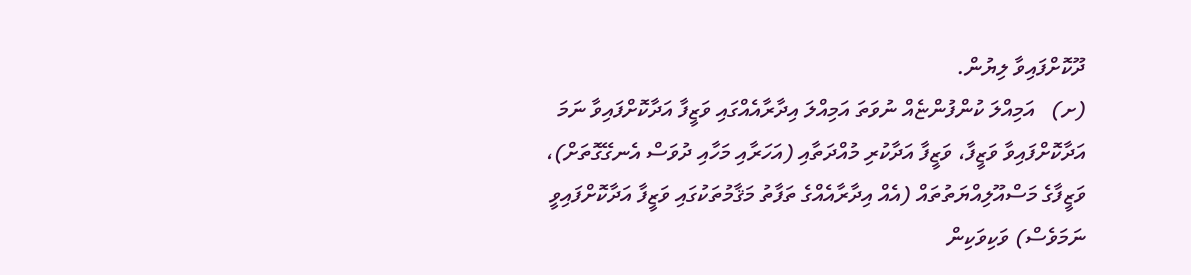ދޫކޮށްފައިވާ ލިޔުން.
(ށ)   އަމިއްލަ ކުންފުންޏެއް ނުވަތަ އަމިއްލަ އިދާރާއެއްގައި ވަޒީފާ އަދާކޮށްފައިވާ ނަމަ އަދާކޮށްފައިވާ ވަޒީފާ، ވަޒީފާ އަދާކުރި މުއްދަތާއި (އަހަރާއި މަހާއި ދުވަސް އެނގޭގޮތަށް)، ވަޒީފާގެ މަސްއޫލިއްޔަތުތައް (އެއް އިދާރާއެއްގެ ތަފާތު މަޤާމުތަކުގައި ވަޒީފާ އަދާކޮށްފައިވީ ނަމަވެސް) ވަކިވަކިން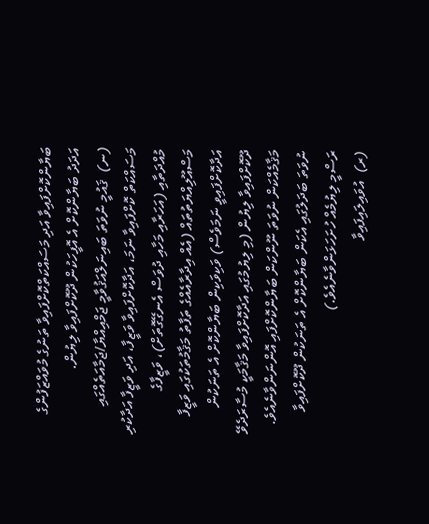ބަޔާންކޮށްފައިވާ އަދި މަސައްކަތްކޮށްފައިވާ ތަނުގެ މުވައްޒަފުންގެ އަދަދު ބަޔާންކޮށް އެ އޮފީހަކުން ދޫކޮށްފައިވާ ލިޔުން.
(ނ)  ޤައުމީ ނުވަތަ ބައިނަލްއަޤުވާމީ ޖަމްއިއްޔާ/ޖަމާއަތެއްގައި މަސައްކަތް ކޮށްފައިވާ ނަމަ، އަދާކޮށްފައިވާ ވަޒީފާ، އަދި ވަޒީފާ އަދާކުރި މުއްދަތާއި (އަހަރާއި މަހާއި ދުވަސް އެނގޭގޮތަށް)، ވަޒީފާގެ މަސްއޫލިއްޔަތުތައް (އެއް އިދާރާއެއްގެ ތަފާތު މަޤާމުތަކުގައި ވަޒީފާ އަދާކޮށްފައިވީ ނަމަވެސް) ވަކިވަކިން ބަޔާންކޮށް އެ ތަނަކުން ދޫކޮށްފައިވާ ލިޔުން (މި ލިޔުމުގައި އަދާކޮށްފައިވާ މަޤާމަކީ މުސާރަދެވޭ މަޤާމެއްކަން ނުވަތަ ނޫންކަން ބަޔާންކޮށްފައި އޮންނަންވާނެއެވެ. ނުވަތަ ބަދަލުގައި އެކަން ބަޔާންކޮށް އެ ތަނަކުން ދޫކޮށްފައިވާ ރަސްމީ ލިޔުމެއް ހުށަހަޅަންވާނެއެވެ.)
(ރ)  އުވައިލައިފައިވާ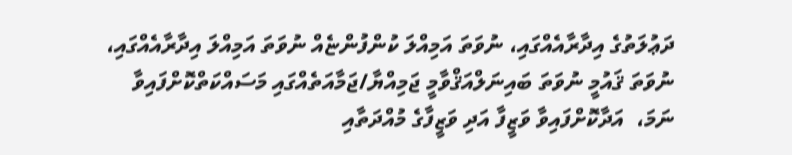ދަޢުލަތުގެ އިދާރާއެއްގައި، ނުވަތަ އަމިއްލަ ކުންފުންޏެއް ނުވަތަ އަމިއްލަ އިދާރާއެއްގައި، ނުވަތަ ޤައުމީ ނުވަތަ ބައިނަލްއަޤްވާމީ ޖަމިއްޔާ/ޖަމާއަތެއްގައި މަސައްކަތްކޮށްފައިވާ ނަމަ،  އަދާކޮށްފައިވާ ވަޒީފާ އަދި ވަޒީފާގެ މުއްދަތާއި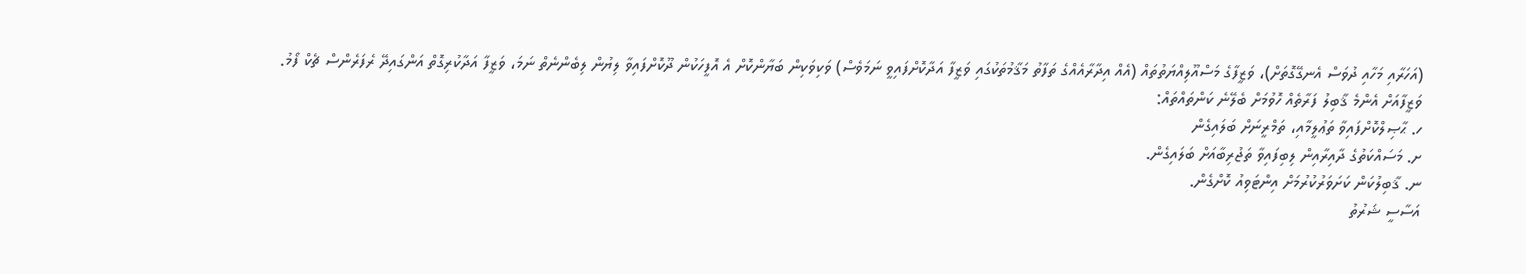(އަހަރާއި މަހާއި ދުވަސް އެނގޭގޮތަށް)، ވަޒީފާގެ މަސްއޫލިއްޔަތުތައް (އެއް އިދާރާއެއްގެ ތަފާތު މަޤާމުތަކުގައި ވަޒީފާ އަދާކޮށްފައިވީ ނަމަވެސް) ވަކިވަކިން ބަޔާންކޮށް އެ އޮފީހަކުން ދޫކޮށްފައިވާ ލިޔުން ލިބެންނެތް ނަމަ، ވަޒީފާ އަދާކުރިގޮތް އަންގައިދޭ ރެފަރެންސް ޗެކް ފޯމު.
ވަޒީފާއަށް އެންމެ ޤާބިލު ފަރާތެއް ހޮވުމަށް ބެލޭނެ ކަންތައްތައް:
ހ. ޙާޞިލްކޮށްފައިވާ ތަޢުލީމާއި، ތަމްރީނަށް ބަލައިގެން
ށ. މަސައްކަތުގެ ދާއިރާއިން ލިބިފައިވާ ތަޖުރިބާއަށް ބަލައިގެން.
ނ. ޤާބިލުކަން ކަށަވަރުކުރުމަށް އިންޓަވިއު ކޮށްގެން.
އަސާސީ ޝަރުތު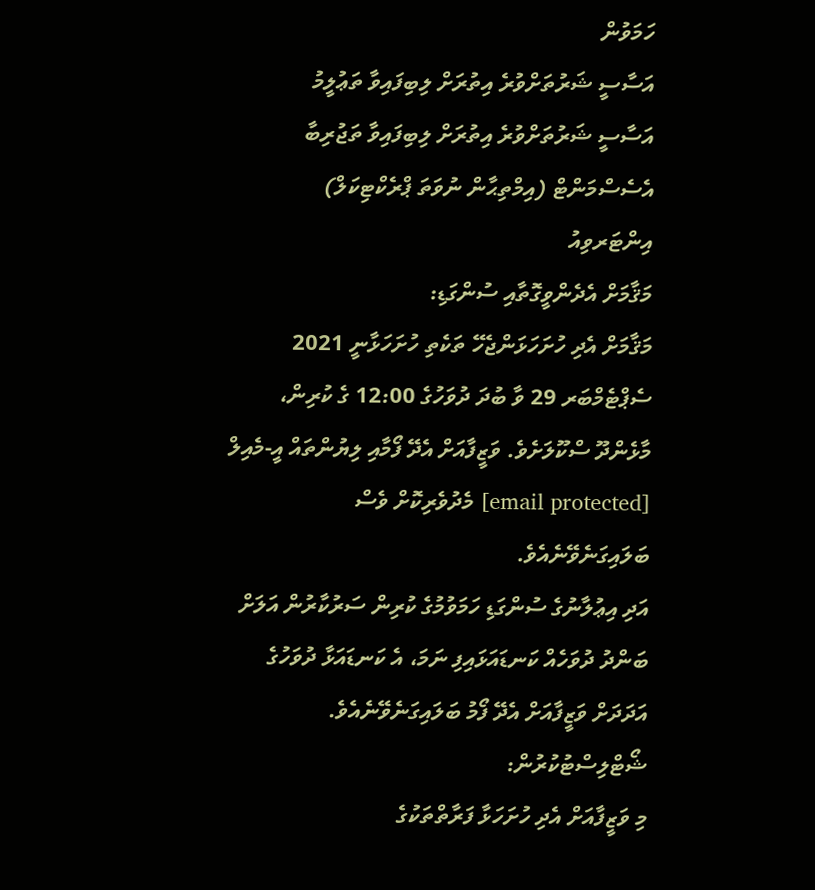ހަމަވުން
އަސާސީ ޝަރުތަށްވުރެ އިތުރަށް ލިބިފައިވާ ތަޢުލީމު
އަސާސީ ޝަރުތަށްވުރެ އިތުރަށް ލިބިފައިވާ ތަޖުރިބާ
އެސެސްމަންޓް (އިމްތިޙާން ނުވަތަ ޕްރެކްޓިކަލް)
އިންޓަރވިއު
މަޤާމަށް އެދެންވީގޮތާއި ސުންގަޑި:
މަޤާމަށް އެދި ހުށަހަޅަންޖެހޭ ތަކެތި ހުށަހަޅާނީ 2021 ސެޕްޓެމްބަރ 29 ވާ ބުދަ ދުވަހުގެ 12:00 ގެ ކުރިން، މާޅެންދޫ ސްކޫލަށެވެ. ވަޒީފާއަށް އެދޭ ފޯމާއި ލިޔުންތައް އީ-މެއިލް [email protected] މެދުވެރިކޮށް ވެސް ބަލައިގަނެވޭނެއެވެ.
އަދި އިޢުލާނުގެ ސުންގަޑި ހަމަވުމުގެ ކުރިން ސަރުކާރުން އަލަށް ބަންދު ދުވަހެއް ކަނޑައަޅައިފި ނަމަ، އެ ކަނޑައަޅާ ދުވަހުގެ އަދަދަށް ވަޒީފާއަށް އެދޭ ފޯމު ބަލައިގަނެވޭނެއެވެ.
ޝޯޓްލިސްޓުކުރުން:
މި ވަޒީފާއަށް އެދި ހުށަހަޅާ ފަރާތްތަކުގެ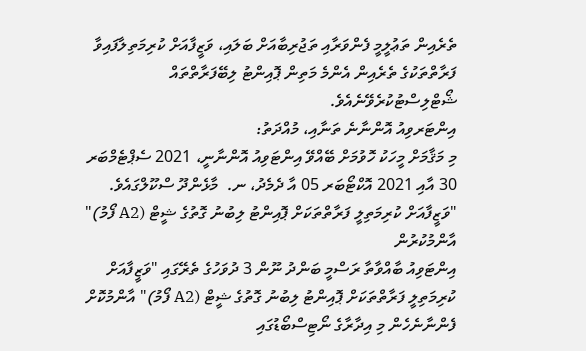ތެރެއިން ތަޢުލީމީ ފެންވަރާއި ތަޖުރިބާއަށް ބަލައި، ވަޒީފާއަށް ކުރިމަތިލާފައިވާ ފަރާތްތަކުގެ ތެރެއިން އެންމެ މަތިން ޕޮއިންޓު ލިބޭފަރާތްތައް ޝޯޓްލިސްޓުކުރެވޭނެއެވެ.
އިންޓަރވިއު އޮންނާނެ ތަނާއި، މުއްދަތު:
މި މަޤާމަށް މީހަކު ހޮވުމަށް ބޭއްވޭ އިންޓަވިއު އޮންނާނީ، 2021 ސެޕްޓެމްބަރ 30 އާއި 2021 އޮކްޓޯބަރ 05 އާ ދެމެދު، ނ.  މާޅެންދޫ ސްކޫލްގައެވެ.
"ވަޒީފާއަށް ކުރިމަތިލީ ފަރާތްތަކަށް ޕޮއިންޓު ލިބުނު ގޮތުގެ ޝީޓް (A2 ފޯމު)" އާންމުކުރުން
އިންޓަވިއު ބާއްވާތާ ރަސްމީ ބަންދު ނޫން 3 ދުވަހުގެ ތެރޭގައި "ވަޒީފާއަށް ކުރިމަތިލީ ފަރާތްތަކަށް ޕޮއިންޓު ލިބުނު ގޮތުގެ ޝީޓް (A2 ފޯމު)" އާންމުކޮށް ފެންނާނެހެން މި އިދާރާގެ ނޯޓިސްބޯޑުގައި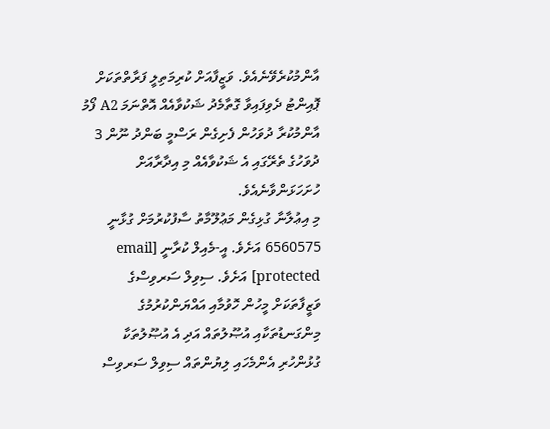އާންމުކުރެވޭނެއެވެ. ވަޒީފާއަށް ކުރިމަތިލީ ފަރާތްތަކަށް ޕޮއިންޓު ދެވިފައިވާ ގޮތާމެދު ޝަކުވާއެއް އޮތްނަމަ A2 ފޯމު އާންމުކުރާ ދުވަހުން ފެށިގެން ރަސްމީ ބަންދު ނޫން 3 ދުވަހުގެ ތެރޭގައި އެ ޝަކުވާއެއް މި އިދާރާއަށް ހުށަހަޅަންވާނެއެވެ.
މި އިޢުލާނާ ގުޅިގެން މަޢުލޫމާތު ސާފުކުރުމަށް ގުޅާނީ 6560575 އަށެވެ. އީ-މެއިލް ކުރާނީ [email protected] އަށެވެ. ސިވިލް ސަރވިސްގެ ވަޒީފާތަކަށް މީހުން ހޮވުމާއި އައްޔަންކުރުމުގެ މިންގަނޑުތަކާއި އުޞޫލުތައް އަދި އެ އުޞޫލުތަކާ ގުޅުންހުރި އެންމެހައި ލިޔުންތައް ސިވިލް ސަރވިސް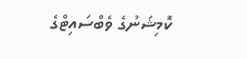ކޮމިޝަނުގެ ވެބްސައިޓްގެ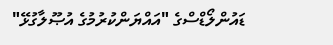ޑައުންލޯޑްސްގެ "އައްޔަންކުރުމުގެ އުޞޫލާގުޅޭ"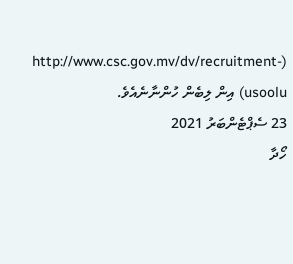(http://www.csc.gov.mv/dv/recruitment-usoolu) އިން ލިބެން ހުންނާނެއެވެ.
23 ސެޕްޓެންބަރު 2021
ހޯދާ